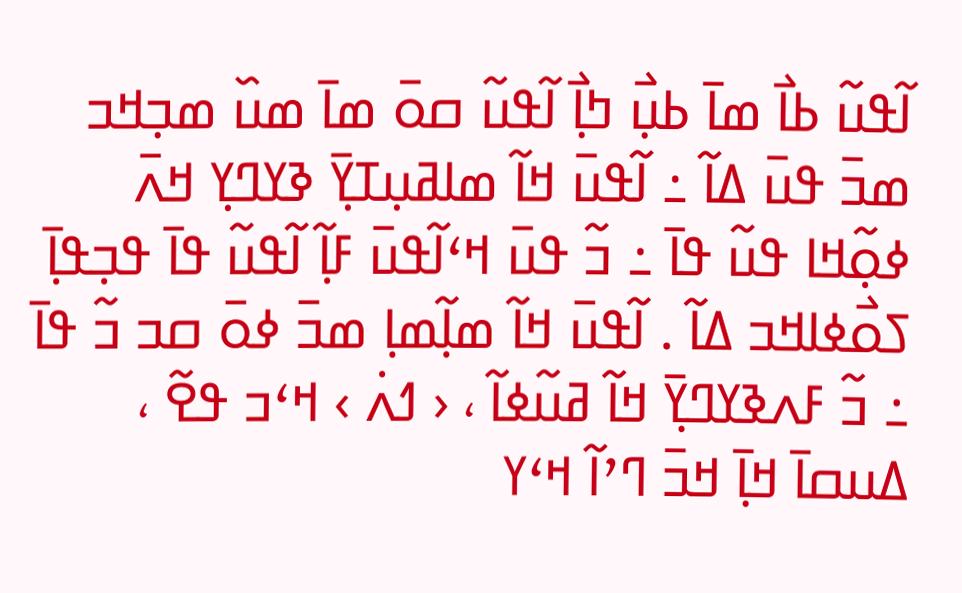ߊ߬ߟߎ߬ ߕߊ߯ ߘߊ߫ ߕߎ߲߯ ߤߊ߲߯ ߊ߬ߟߎ߬ ߛߋ߫ ߘߊ߫ ߘߎ߰ ߘߏ߲ߞߏ ߘߏ߫ ߟߎ߫ ߡߊ߬ ߸ ߊ߬ߟߎ߫ ߞߊ߬ ߘߊߥߎ߲ߠߌ߲߫ ߢߌߣߌ߲ ߞߍ߫ ߦߋ߲߬ߞߊ ߟߎ߬ ߟߊ߫ ߸ ߏ߬ ߟߎ߫ ߞߵߊ߬ߟߎ߫ ߓߊ߲߬ ߊ߬ߟߎ߬ ߟߊ߫ ߟߏ߲ߟߊ߲߫ ߖߋ߯ߦߊߞߏ ߡߊ߬ . ߊ߬ߟߎ߫ ߞߊ߬ ߘߊ߲߬ߘߊ߲ ߘߏ߫ ߦߋ߫ ߛߏ ߏ߬ ߟߊ߫ ߸ ߏ߬ ߓߍߢߌߣߌ߲߫ ߞߊ߬ ߥߎ߬ߦߊ߬ ، ‹ ߗߍ߭ › ߞߵߏ ߟߐ߬ ، ߡߎߛߊ߫ ߞߊ߲߫ ߞߏ߫ ߣߴߊ߬ ߞߵߌ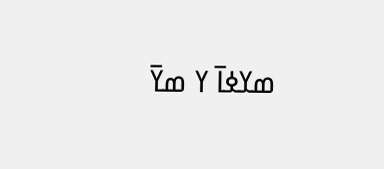ߘߌߦߊ߫ ߌ ߘߌ߫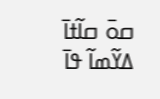ߛߋ߫ ߛߊ߬ߙߊ߫ ߡߌ߬ߘߊ߬ ߟߊ߫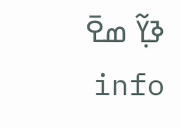ߢߌ߲߬ ߘߐ߫ info